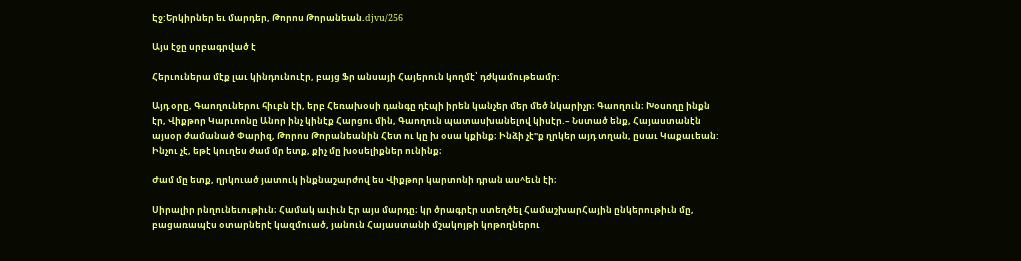Էջ:Երկիրներ եւ մարդեր, Թորոս Թորանեան.djvu/256

Այս էջը սրբագրված է

Հերւուներա մէք լաւ կինդունուէր, բայց Ֆր անսայի Հայերուն կողմէ՝ դժկամութեամր:

Այդ օրը, Գաողուներու հիւբն էի, երբ Հեռախօսի դանգը դէպի իրեն կանչեր մեր մեծ նկարիչր։ Գաողուն։ Խօսողը ինքն էր, Վիքթոր Կարւոոնը Անոր ինչ կինէք Հարցու մին, Գաողուն պատասխանելով կիսէր.– Նստած ենք, Հայաստանէն այսօր ժամանած Փարիզ, Թորոս Թորանեանին Հետ ու կը խ օսա կքինք։ Ինձի չէ"ք ղրկեր այդ տղան, ըսաւ Կաքաւեան: Ինչու չէ, եթէ կուղես ժամ մր ետք, քիչ մը խօսելիքներ ունինք։

Ժամ մը ետք, ղրկուած յատուկ ինքնաշարժով ես Վիքթոր կարտոնի դրան աս^եւն էի։

Սիրալիր րնղունեւութիւն։ Համակ աւիւն Էր այս մարդը։ կր ծրագրէր ստեղծել ՀամաշխարՀային ընկերութիւն մը, բացառապէս օտարներէ կազմուած, յանուն Հայաստանի մշակոյթի կոթողներու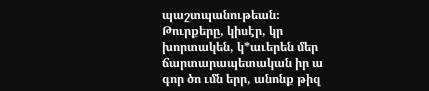պաշտպանութեան։ Թուրքերը, կիսէր, կր խորտակեն, կ*աւերեն մեր ճարտարապետական իր ա գոր ծո ւմն երր, անոնք թիզ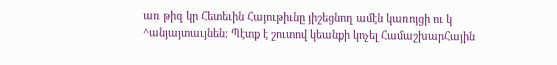առ թիզ կր Հետեւին Հայութիւնը յիշեցնող ամէն կառոյցի ու կ ^անյայտաւյնեն։ Պէտք է շուտով կեանքի կոչել ՀամաշխարՀային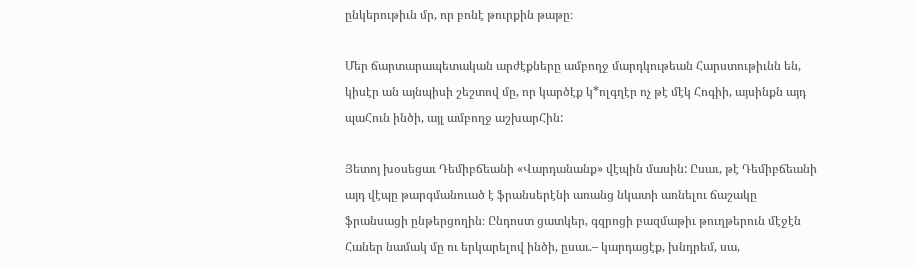ընկերութիւն մր, որ բոնէ թուրքին թաթը։

Մեր ճարտարապետական արժէքները ամբողջ մարդկութեան Հարստութիւնն են, կիսէր ան այնպիսի շեշտով մը, որ կարծէք կ*ոլգղէր ոչ թէ մէկ Հոգիի, այսինքն այդ պաՀուն ինծի, այլ ամբողջ աշխարՀին:

Յետոյ խօսեցաւ Դեմիբճեանի «Վարդանանք» վէպին մասին: Ըսաւ, թէ Դեմիբճեանի այդ վէպը թարգմանուած է ֆրանսերէնի առանց նկատի առնելու ճաշակը ֆրանսացի ընթերցողին։ Ընդոստ ցատկեր, գզրոցի բազմաթիւ թուղթերուն մէջէն Հաներ նամակ մը ու երկարելով ինծի, ըսաւ.– կարդացէք, խնդրեմ, սա,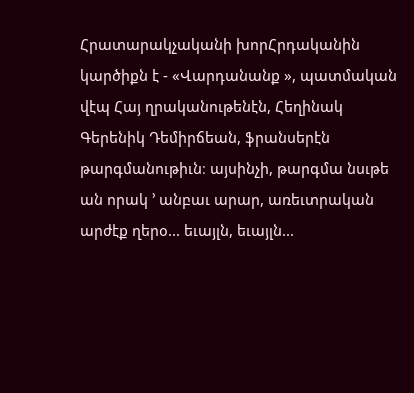Հրատարակչականի խորՀրդականին կարծիքն է - «Վարդանանք », պատմական վէպ Հայ ղրականութենէն, Հեղինակ Գերենիկ Դեմիրճեան, ֆրանսերէն թարգմանութիւն։ այսինչի, թարգմա նսւթե ան որակ ՚ անբաւ արար, առեւտրական արժէք ղերօ... եւայլն, եւայլն...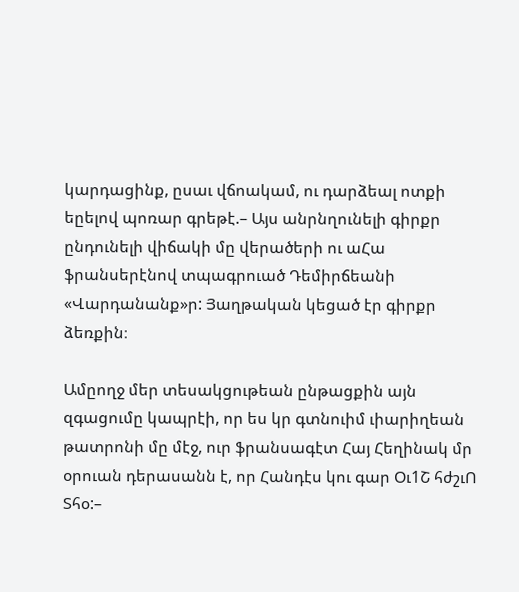կարդացինք, ըսաւ վճոակամ, ու դարձեալ ոտքի եըելով պոռար գրեթէ.– Այս անրնղունելի գիրքր ընդունելի վիճակի մը վերածերի ու աՀա ֆրանսերէնով տպագրուած Դեմիրճեանի «Վարդանանք»ր: Յաղթական կեցած էր գիրքր ձեռքին։

Ամըողջ մեր տեսակցութեան ընթացքին այն զգացումը կապրէի, որ ես կր գտնուիմ ւիարիղեան թատրոնի մը մէջ, ուր ֆրանսագէտ Հայ Հեղինակ մր օրուան դերասանն է, որ Հանդէս կու գար Օւ1Շ հժշւՈ Տհօ:–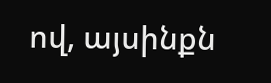ով, այսինքն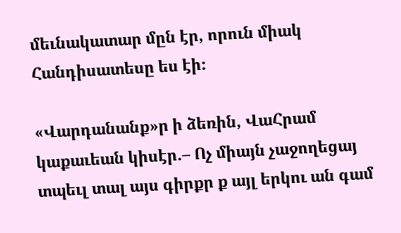մեւնակատար մըն էր, որուն միակ Հանդիսատեսը ես էի։

«Վարդանանք»ր ի ձեռին, ՎաՀրամ կաքաւեան կիսէր.– Ոչ միայն չաջողեցայ տպեւլ տալ այս գիրքր ք այլ երկու ան գամ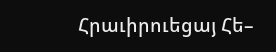Հրաւիրուեցայ Հե–